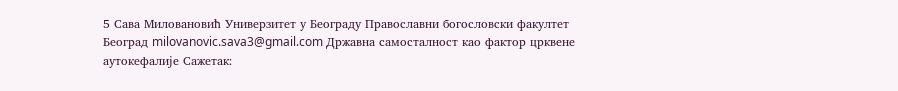5 Сава Миловановић Универзитет у Београду Православни богословски факултет Београд milovanovic.sava3@gmail.com Државна самосталност као фактор црквене аутокефалије Сажетак: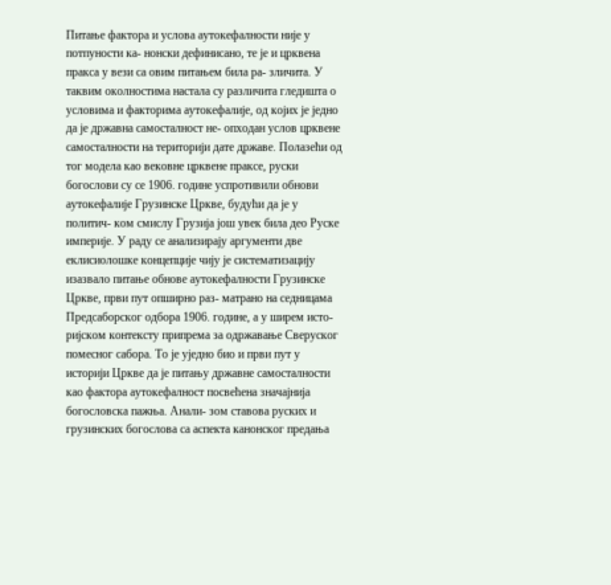Питање фактора и услова аутокефалности није у потпуности ка- нонски дефинисано, те је и црквена пракса у вези са овим питањем била ра- зличита. У таквим околностима настала су различита гледишта о условима и факторима аутокефалије, од којих је једно да је државна самосталност не- опходан услов црквене самосталности на територији дате државе. Полазећи од тoг модела као вековнe црквене праксе, руски богослови су се 1906. године успротивили обнови аутокефалије Грузинске Цркве, будући да је у политич- ком смислу Грузија још увек била део Руске империје. У раду се анализирају аргументи две еклисиолошке концепције чију је систематизацију изазвало питање обнове аутокефалности Грузинске Цркве, први пут опширно раз- матрано на седницама Предсаборског одбора 1906. године, а у ширем исто- ријском контексту припрема за одржавање Сверуског помесног сабора. То је уједно био и први пут у историји Цркве да је питању државне самосталности као фактора аутокефалност посвећена значајнија богословска пажња. Анали- зом ставова руских и грузинских богослова са аспекта канонског предања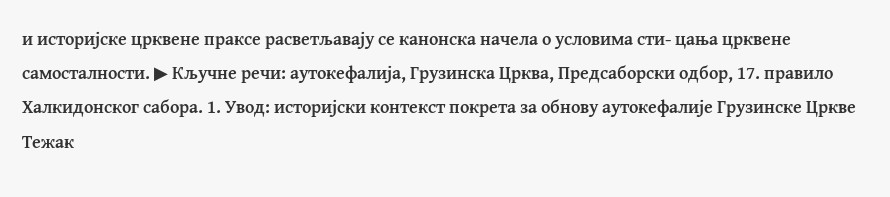и историјске црквене праксе расветљавају се канонска начела о условима сти- цања црквене самосталности. ▶ Кључне речи: аутокефалија, Грузинска Црква, Предсаборски одбор, 17. правило Халкидонског сабора. 1. Увод: историјски контекст покрета за обнову аутокефалије Грузинске Цркве Тежак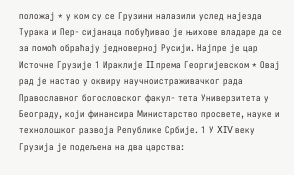положај * у ком су се Грузини налазили услед најезда Турака и Пер- сијанаца побуђивао је њихове владаре да се за помоћ обраћају једноверној Русији. Најпре је цар Источне Грузије 1 Ираклије II према Георгијевском * Овај рад је настао у оквиру научноистраживачког рада Православног богословског факул- тета Универзитета у Београду, који финансира Министарство просвете, науке и технолошког развоја Републике Србије. 1 У XIV веку Грузија је подељена на два царства: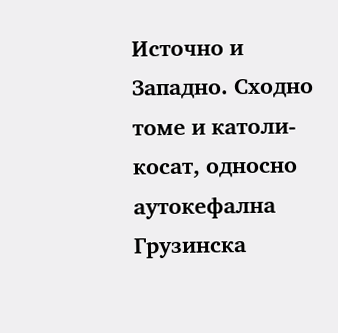Источно и Западно. Сходно томе и католи- косат, односно аутокефална Грузинска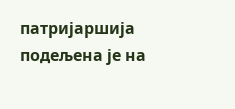патријаршија подељена је на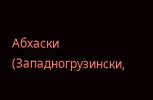Абхаски (Западногрузински,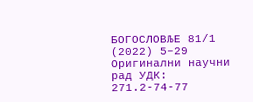БОГОСЛОВЉЕ 81/1 (2022) 5–29 Оригинални научни рад УДК: 271.2-74-77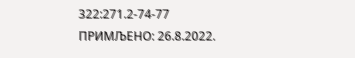322:271.2-74-77 ПРИМЉЕНО: 26.8.2022.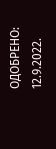ОДОБРЕНО: 12.9.2022.